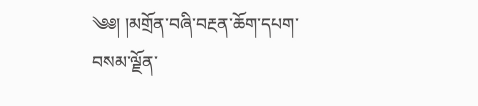༄༅། །མགྲོན་བཞི་བརྔན་ཆོག་དཔག་བསམ་ལྗོན་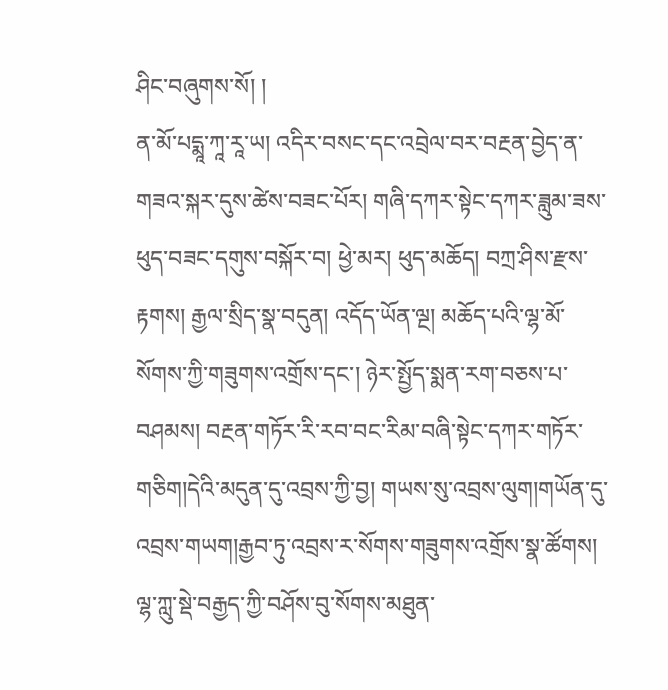ཤིང་བཞུགས་སོ། །
ན་མོ་པདྨཱ་ཀཱ་རཱ་ཡ། འདིར་བསང་དང་འབྲེལ་བར་བརྔན་བྱེད་ན་གཟའ་སྐར་དུས་ཚེས་བཟང་པོར། གཞི་དཀར་སྟེང་དཀར་ཟླུམ་ཟས་ཕུད་བཟང་དགུས་བསྐོར་བ། ཕྱེ་མར། ཕུད་མཆོད། བཀྲ་ཤིས་རྫས་རྟགས། རྒྱལ་སྲིད་སྣ་བདུན། འདོད་ཡོན་ལྔ། མཆོད་པའི་ལྷ་མོ་སོགས་ཀྱི་གཟུགས་འགྲོས་དང་། ཉེར་སྤྱོད་སྨན་རག་བཅས་པ་བཤམས། བརྔན་གཏོར་རི་རབ་བང་རིམ་བཞི་སྟེང་དཀར་གཏོར་གཅིག།དེའི་མདུན་དུ་འབྲས་ཀྱི་བྱ། གཡས་སུ་འབྲས་ལུག།གཡོན་དུ་འབྲས་གཡག།རྒྱབ་ཏུ་འབྲས་ར་སོགས་གཟུགས་འགྲོས་སྣ་ཚོགས། ལྷ་ཀླུ་སྡེ་བརྒྱད་ཀྱི་བཤོས་བུ་སོགས་མཐུན་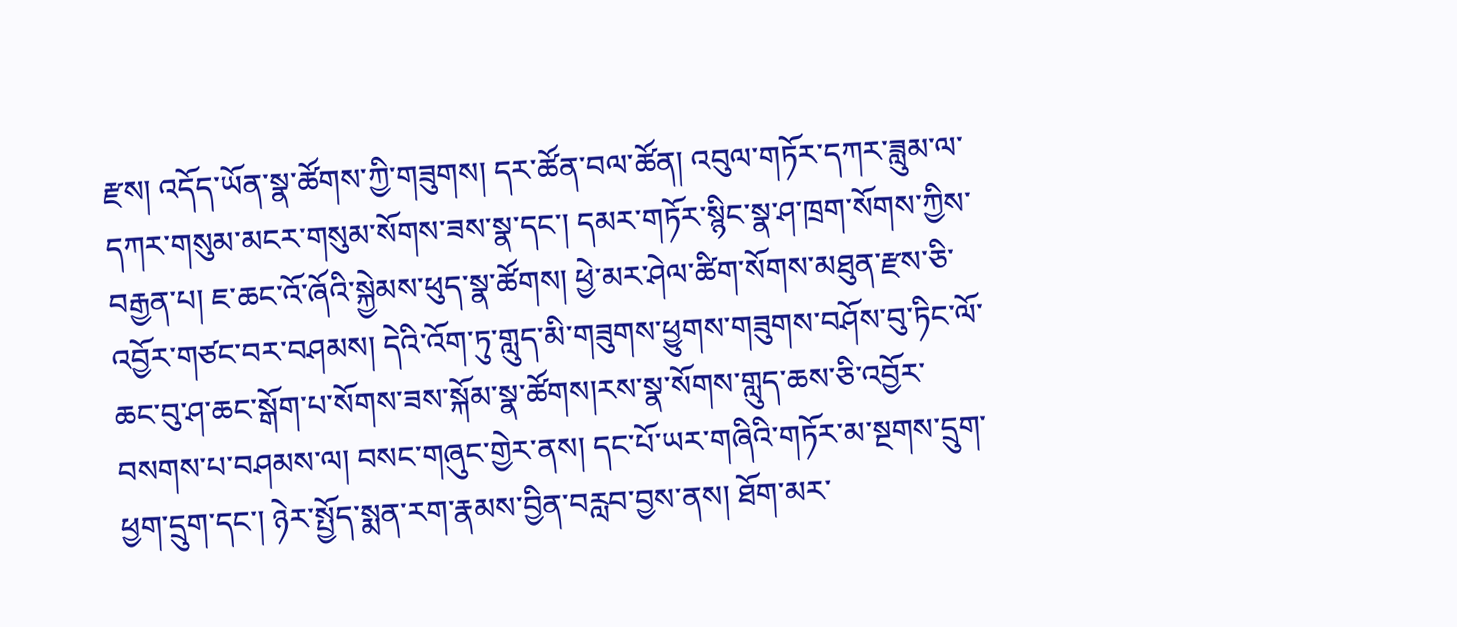རྫས། འདོད་ཡོན་སྣ་ཚོགས་ཀྱི་གཟུགས། དར་ཚོན་བལ་ཚོན། འབུལ་གཏོར་དཀར་ཟླུམ་ལ་དཀར་གསུམ་མངར་གསུམ་སོགས་ཟས་སྣ་དང་། དམར་གཏོར་སྙིང་སྣ་ཤ་ཁྲག་སོགས་ཀྱིས་བརྒྱན་པ། ཇ་ཆང་འོ་ཞོའི་སྐྱེམས་ཕུད་སྣ་ཚོགས། ཕྱེ་མར་ཤེལ་ཚིག་སོགས་མཐུན་རྫས་ཅི་འབྱོར་གཙང་བར་བཤམས། དེའི་འོག་ཏུ་གླུད་མི་གཟུགས་ཕྱུགས་གཟུགས་བཤོས་བུ་ཏིང་ལོ་ཆང་བུ་ཤ་ཆང་སྒོག་པ་སོགས་ཟས་སྐོམ་སྣ་ཚོགས།རས་སྣ་སོགས་གླུད་ཆས་ཅི་འབྱོར་བསགས་པ་བཤམས་ལ། བསང་གཞུང་གྱེར་ནས། དང་པོ་ཡར་གཞིའི་གཏོར་མ་སྔགས་དྲུག་ཕྱག་དྲུག་དང་། ཉེར་སྤྱོད་སྨན་རག་རྣམས་བྱིན་བརླབ་བྱས་ནས། ཐོག་མར་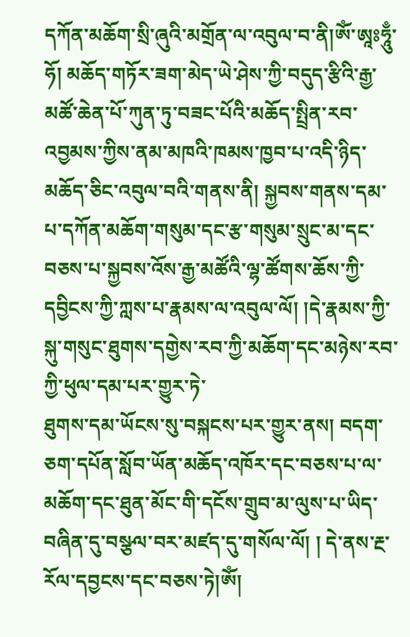དཀོན་མཆོག་སྲི་ཞུའི་མགྲོན་ལ་འབུལ་བ་ནི།ཨོཾ་ཨཱཿཧཱུྃ་ཧོ། མཆོད་གཏོར་ཟག་མེད་ཡེ་ཤེས་ཀྱི་བདུད་རྩིའི་རྒྱ་མཚོ་ཆེན་པོ་ཀུན་ཏུ་བཟང་པོའི་མཆོད་སྤྲིན་རབ་འབྱམས་ཀྱིས་ནམ་མཁའི་ཁམས་ཁྱབ་པ་འདི་ཉིད་མཆོད་ཅིང་འབུལ་བའི་གནས་ནི། སྐྱབས་གནས་དམ་པ་དཀོན་མཆོག་གསུམ་དང་རྩ་གསུམ་སྲུང་མ་དང་བཅས་པ་སྐྱབས་འོས་རྒྱ་མཚོའི་ལྷ་ཚོགས་ཆོས་ཀྱི་དབྱིངས་ཀྱི་ཀླས་པ་རྣམས་ལ་འབུལ་ལོ། །དེ་རྣམས་ཀྱི་སྐུ་གསུང་ཐུགས་དགྱེས་རབ་ཀྱི་མཆོག་དང་མཉེས་རབ་ཀྱི་ཕུལ་དམ་པར་གྱུར་ཏེ་
ཐུགས་དམ་ཡོངས་སུ་བསྐངས་པར་གྱུར་ནས། བདག་ཅག་དཔོན་སློབ་ཡོན་མཆོད་འཁོར་དང་བཅས་པ་ལ་མཆོག་དང་ཐུན་མོང་གི་དངོས་གྲུབ་མ་ལུས་པ་ཡིད་བཞིན་དུ་བསྩལ་བར་མཛད་དུ་གསོལ་ལོ། ། དེ་ནས་རྔ་རོལ་དབྱངས་དང་བཅས་ཏེ།ཨོཾ།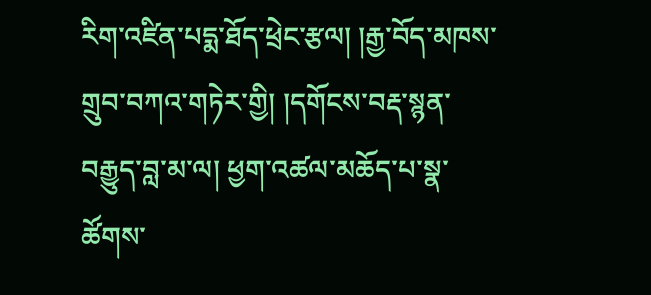རིག་འཛིན་པདྨ་ཐོད་ཕྲེང་རྩལ། །རྒྱ་བོད་མཁས་གྲུབ་བཀའ་གཏེར་གྱི། །དགོངས་བརྡ་སྙན་བརྒྱུད་བླ་མ་ལ། ཕྱག་འཚལ་མཆོད་པ་སྣ་ཚོགས་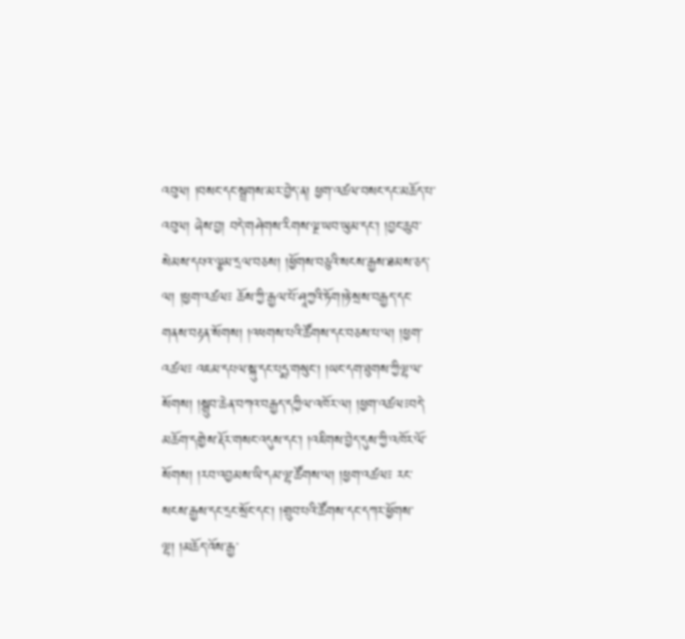འབུལ། །བསང་དང་སྦྲགས་མར་བྱེད་ན། ཕྱག་འཚལ་བསང་དང་མཆོད་པ་འབུལ། ཞེས་བྱ། བདེ་གཤེགས་རིགས་ལྔ་ཡབ་ཡུམ་དང་། །བྱང་ཆུབ་སེམས་དཔའ་ལྕམ་དྲལ་བཅས། །ཕྱོགས་བཅུའི་སངས་རྒྱས་ཐམས་ཅད་ལ། །ཕྱག་འཚལ༴ ཆོས་ཀྱི་རྒྱལ་པོ་ཤཱཀྱའི་ཏོག།ཉེ་སྲས་བརྒྱད་དང་གནས་བརྟན་སོགས། །འཕགས་པའི་ཚོགས་དང་བཅས་པ་ལ། །ཕྱག་འཚལ༴ འཇམ་དཔལ་སྐུ་དང་པདྨ་གསུང་། །ཡང་དག་ཐུགས་ཀྱིལྷ་ལ་སོགས། །སྒྲུབ་ཆེན་བཀའ་བརྒྱད་དཀྱིལ་འཁོར་ལ། །ཕྱག་འཚལ༴བདེ་མཆོག་དགྱེས་རྡོར་གསང་འདུས་དང་། །འཇིགས་བྱེད་དུས་ཀྱི་འཁོར་ལོ་སོགས། །རབ་འབྱམས་ཡི་དམ་ལྷ་ཚོགས་ལ། །ཕྱག་འཚལ༴ རང་སངས་རྒྱས་དང་དྲང་སྲོང་དང་། །གྲུབ་པའི་ཚོགས་དང་དཀར་ཕྱོགས་ལྷ། །མཆོད་འོས་རྒྱ་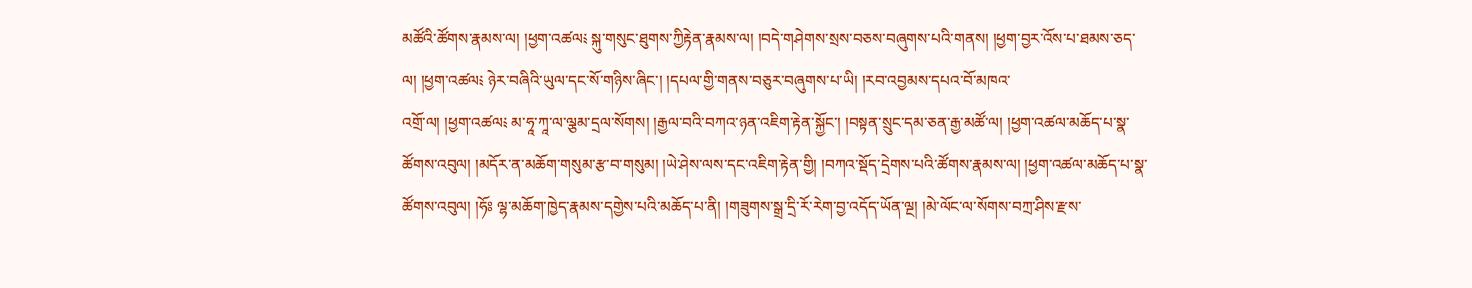མཚོའི་ཚོགས་རྣམས་ལ། །ཕྱག་འཚལ༴ སྐུ་གསུང་ཐུགས་ཀྱིརྟེན་རྣམས་ལ། །བདེ་གཤེགས་སྲས་བཅས་བཞུགས་པའི་གནས། །ཕྱག་བྱར་འོས་པ་ཐམས་ཅད་ལ། །ཕྱག་འཚལ༴ ཉེར་བཞིའི་ཡུལ་དང་སོ་གཉིས་ཞིང་། །དཔལ་གྱི་གནས་བཅུར་བཞུགས་པ་ཡི། །རབ་འབྱམས་དཔའ་བོ་མཁའ་
འགྲོ་ལ། །ཕྱག་འཚལ༴ མ་ཧཱ་ཀཱ་ལ་ལྕམ་དྲལ་སོགས། །རྒྱལ་བའི་བཀའ་ཉན་འཇིག་རྟེན་སྐྱོང་། །བསྟན་སྲུང་དམ་ཅན་རྒྱ་མཚོ་ལ། །ཕྱག་འཚལ་མཆོད་པ་སྣ་ཚོགས་འབུལ། །མདོར་ན་མཆོག་གསུམ་རྩ་བ་གསུམ། །ཡེ་ཤེས་ལས་དང་འཇིག་རྟེན་གྱི། །བཀའ་སྡོད་དྲེགས་པའི་ཚོགས་རྣམས་ལ། །ཕྱག་འཚལ་མཆོད་པ་སྣ་ཚོགས་འབུལ། །ཧོཿ ལྷ་མཆོག་ཁྱེད་རྣམས་དགྱེས་པའི་མཆོད་པ་ནི། །གཟུགས་སྒྲ་དྲི་རོ་རེག་བྱ་འདོད་ཡོན་ལྔ། །མེ་ལོང་ལ་སོགས་བཀྲ་ཤིས་རྫས་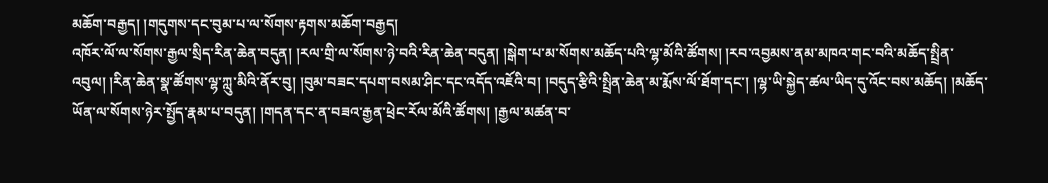མཆོག་བརྒྱད། །གདུགས་དང་བུམ་པ་ལ་སོགས་རྟགས་མཆོག་བརྒྱད།
འཁོར་ལོ་ལ་སོགས་རྒྱལ་སྲིད་རིན་ཆེན་བདུན། །རལ་གྲི་ལ་སོགས་ཉེ་བའི་རིན་ཆེན་བདུན། །སྒེག་པ་མ་སོགས་མཆོད་པའི་ལྷ་མོའི་ཚོགས། །རབ་འབྱམས་ནམ་མཁའ་གང་བའི་མཆོད་སྤྲིན་འབུལ། །རིན་ཆེན་སྣ་ཚོགས་ལྷ་ཀླུ་མིའི་ནོར་བུ། །བུམ་བཟང་དཔག་བསམ་ཤིང་དང་འདོད་འཇོའི་བ། །བདུད་རྩིའི་སྤྲིན་ཆེན་མ་རྨོས་ལོ་ཐོག་དང་། །ལྷ་ཡི་སྐྱེད་ཚལ་ཡིད་དུ་འོང་བས་མཆོད། །མཆོད་ཡོན་ལ་སོགས་ཉེར་སྤྱོད་རྣམ་པ་བདུན། །གདན་དང་ན་བཟའ་རྒྱན་ཕྲེང་རོལ་མོའི་ཚོགས། །རྒྱལ་མཚན་བ་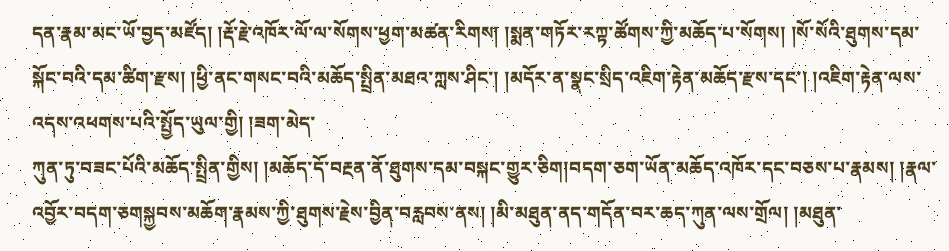དན་རྣམ་མང་ཡོ་བྱད་མཛོད། །རྡོ་རྗེ་འཁོར་ལོ་ལ་སོགས་ཕྱག་མཚན་རིགས། །སྨན་གཏོར་རཀྟ་ཚོགས་ཀྱི་མཆོད་པ་སོགས། །སོ་སོའི་ཐུགས་དམ་སྐོང་བའི་དམ་ཚིག་རྫས། །ཕྱི་ནང་གསང་བའི་མཆོད་སྤྲིན་མཐའ་ཀླས་ཤིང་། །མདོར་ན་སྣང་སྲིད་འཇིག་རྟེན་མཆོད་རྫས་དང་། །འཇིག་རྟེན་ལས་འདས་འཕགས་པའི་སྤྱོད་ཡུལ་གྱི། །ཟག་མེད་
ཀུན་ཏུ་བཟང་པོའི་མཆོད་སྤྲིན་གྱིས། །མཆོད་དོ་བརྔན་ནོ་ཐུགས་དམ་བསྐང་གྱུར་ཅིག།བདག་ཅག་ཡོན་མཆོད་འཁོར་དང་བཅས་པ་རྣམས། །རྣལ་འབྱོར་བདག་ཅགསྐྱབས་མཆོག་རྣམས་ཀྱི་ཐུགས་རྗེས་བྱིན་བརླབས་ནས། །མི་མཐུན་ནད་གདོན་བར་ཆད་ཀུན་ལས་གྲོལ། །མཐུན་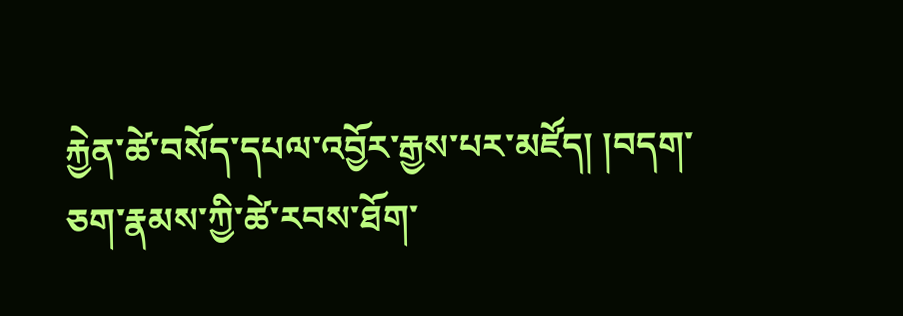རྐྱེན་ཚེ་བསོད་དཔལ་འབྱོར་རྒྱས་པར་མཛོད། །བདག་ཅག་རྣམས་ཀྱི་ཚེ་རབས་ཐོག་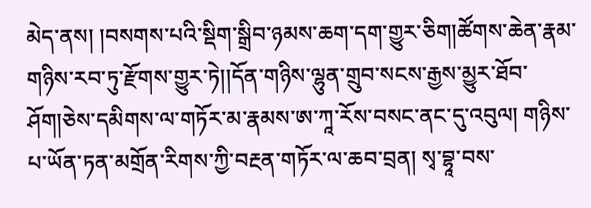མེད་ནས། །བསགས་པའི་སྡིག་སྒྲིབ་ཉམས་ཆག་དག་གྱུར་ཅིག།ཚོགས་ཆེན་རྣམ་གཉིས་རབ་ཏུ་རྫོགས་གྱུར་ཏེ།།དོན་གཉིས་ལྷུན་གྲུབ་སངས་རྒྱས་མྱུར་ཐོབ་ཤོག།ཅེས་དམིགས་ལ་གཏོར་མ་རྣམས་ཨ་ཀཱ་རོས་བསང་ནང་དུ་འབུལ། གཉིས་པ་ཡོན་ཏན་མགྲོན་རིགས་ཀྱི་བརྔན་གཏོར་ལ་ཆབ་བྲན། སྭ་བྷཱ་བས་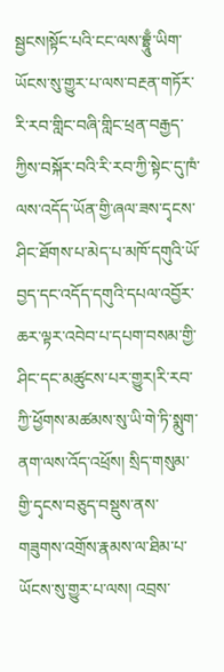སྦྱངས།སྟོང་པའི་ངང་ལས་བྷྲཱུྃ་ཡིག་ཡོངས་སུ་གྱུར་པ་ལས་བརྔན་གཏོར་རི་རབ་གླིང་བཞི་གླིང་ཕྲན་བརྒྱད་ཀྱིས་བསྐོར་བའི་རི་རབ་ཀྱི་སྟེང་དུ་ཁཾ་ལས་འདོད་ཡོན་གྱི་ཞལ་ཟས་དྭངས་ཤིང་ཐོགས་པ་མེད་པ་མཁོ་དགུའི་ཡོ་བྱད་དང་འདོད་དགུའི་དཔལ་འབྱོར་ཆར་ལྟར་འབེབ་པ་དཔག་བསམ་གྱི་ཤིང་དང་མཚུངས་པར་གྱུར།རི་རབ་ཀྱི་ཕྱོགས་མཚམས་སུ་ཡི་གེ་ཏི་སྨུག་ནག་ལས་འོད་འཕྲོས། སྲིད་གསུམ་གྱི་དྭངས་བཅུད་བསྡུས་ནས་གཟུགས་འགྲོས་རྣམས་ལ་ཐིམ་པ་ཡོངས་སུ་གྱུར་པ་ལས། འབྲས་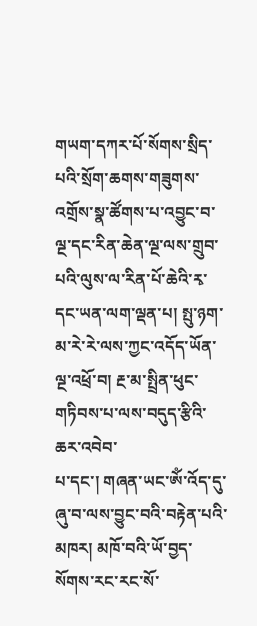གཡག་དཀར་པོ་སོགས་སྲིད་པའི་སྲོག་ཆགས་གཟུགས་འགྲོས་སྣ་ཚོགས་པ་འབྱུང་བ་ལྔ་དང་རིན་ཆེན་ལྔ་ལས་གྲུབ་པའི་ལུས་ལ་རིན་པོ་ཆེའི་རྭ་དང་ཡན་ལག་ལྡན་པ། སྤུ་ཉག་མ་རེ་རེ་ལས་ཀྱང་འདོད་ཡོན་ལྔ་འཕྲོ་བ། རྔ་མ་སྤྲིན་ཕུང་གཏིབས་པ་ལས་བདུད་རྩིའི་ཆར་འབེབ་
པ་དང་། གཞན་ཡང་ཨོཾ་འོད་དུ་ཞུ་བ་ལས་བྱུང་བའི་བརྟེན་པའི་མཁར། མཁོ་བའི་ཡོ་བྱད་སོགས་རང་རང་སོ་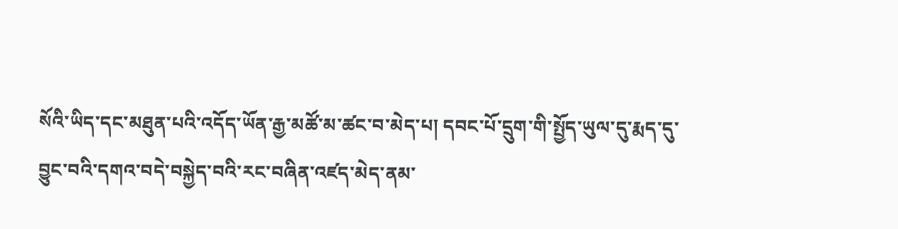སོའི་ཡིད་དང་མཐུན་པའི་འདོད་ཡོན་རྒྱ་མཚོ་མ་ཚང་བ་མེད་པ། དབང་པོ་དྲུག་གི་སྤྱོད་ཡུལ་དུ་རྨད་དུ་བྱུང་བའི་དགའ་བདེ་བསྐྱེད་བའི་རང་བཞིན་འཛད་མེད་ནམ་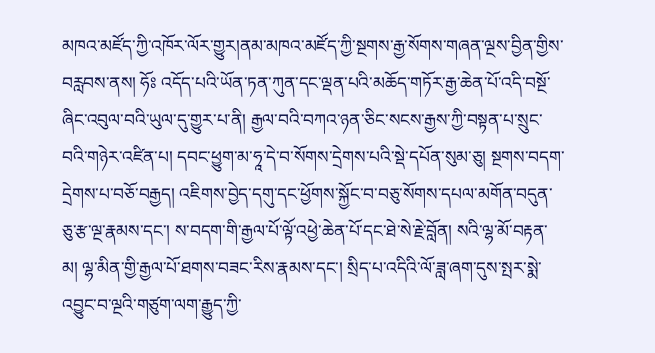མཁའ་མཛོད་ཀྱི་འཁོར་ལོར་གྱུར།ནམ་མཁའ་མཛོད་ཀྱི་སྔགས་རྒྱ་སོགས་གཞན་ལྔས་བྱིན་གྱིས་བརླབས་ནས། ཧོཿ འདོད་པའི་ཡོན་ཏན་ཀུན་དང་ལྡན་པའི་མཆོད་གཏོར་རྒྱ་ཆེན་པོ་འདི་བསྔོ་ཞིང་འབུལ་བའི་ཡུལ་དུ་གྱུར་པ་ནི། རྒྱལ་བའི་བཀའ་ཉན་ཅིང་སངས་རྒྱས་ཀྱི་བསྟན་པ་སྲུང་བའི་གཉེར་འཛིན་པ། དབང་ཕྱུག་མ་ཧཱ་དེ་བ་སོགས་དྲེགས་པའི་སྡེ་དཔོན་སུམ་ཅུ། སྔགས་བདག་དྲེགས་པ་བཅོ་བརྒྱད། འཇིགས་བྱེད་དགུ་དང་ཕྱོགས་སྐྱོང་བ་བཅུ་སོགས་དཔལ་མགོན་བདུན་ཅུ་རྩ་ལྔ་རྣམས་དང་། ས་བདག་གི་རྒྱལ་པོ་ལྟོ་འཕྱེ་ཆེན་པོ་དང་ཐེ་སེ་རྗེ་བློན། སའི་ལྷ་མོ་བརྟན་མ། ལྷ་མིན་གྱི་རྒྱལ་པོ་ཐགས་བཟང་རིས་རྣམས་དང་། སྲིད་པ་འདིའི་ལོ་ཟླ་ཞག་དུས་སྤར་སྨེ་འབྱུང་བ་ལྔའི་གཙུག་ལག་རྒྱུད་ཀྱི་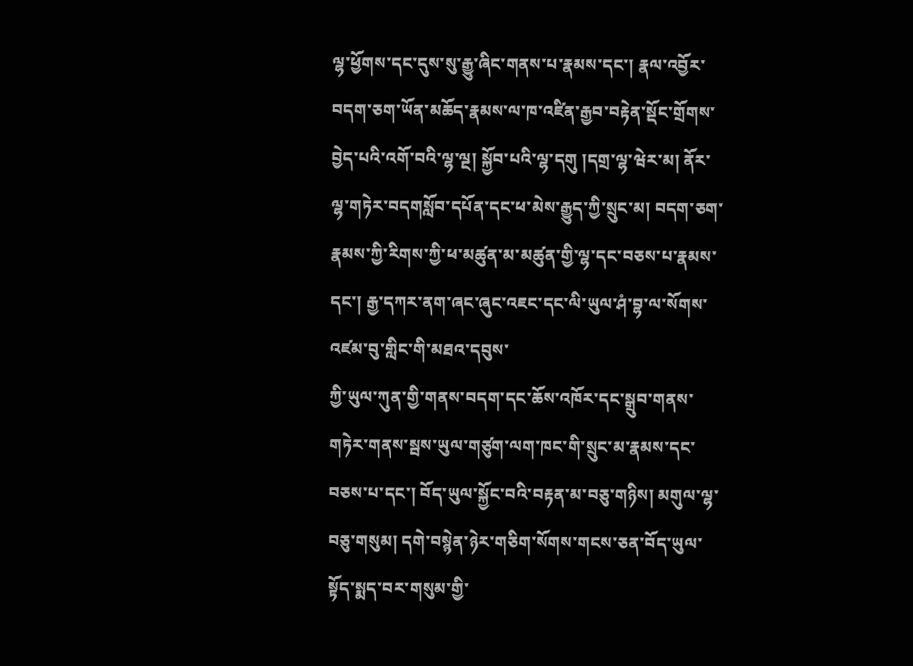ལྷ་ཕྱོགས་དང་དུས་སུ་རྒྱུ་ཞིང་གནས་པ་རྣམས་དང་། རྣལ་འབྱོར་བདག་ཅག་ཡོན་མཆོད་རྣམས་ལ་ཁ་འཛིན་རྒྱབ་བརྟེན་སྡོང་གྲོགས་བྱེད་པའི་འགོ་བའི་ལྷ་ལྔ། སྐྱོབ་པའི་ལྷ་དགུ །དགྲ་ལྷ་ཝེར་མ། ནོར་ལྷ་གཏེར་བདགསློབ་དཔོན་དང་ཕ་མེས་རྒྱུད་ཀྱི་སྲུང་མ། བདག་ཅག་རྣམས་ཀྱི་རིགས་ཀྱི་ཕ་མཚུན་མ་མཚུན་གྱི་ལྷ་དང་བཅས་པ་རྣམས་དང་། རྒྱ་དཀར་ནག་ཞང་ཞུང་འཇང་དང་ལི་ཡུལ་ཤཾ་བྷ་ལ་སོགས་འཛམ་བུ་གླིང་གི་མཐའ་དབུས་
ཀྱི་ཡུལ་ཀུན་གྱི་གནས་བདག་དང་ཆོས་འཁོར་དང་སྒྲུབ་གནས་གཏེར་གནས་སྦས་ཡུལ་གཙུག་ལག་ཁང་གི་སྲུང་མ་རྣམས་དང་བཅས་པ་དང་། བོད་ཡུལ་སྐྱོང་བའི་བརྟན་མ་བཅུ་གཉིས། མགུལ་ལྷ་བཅུ་གསུམ། དགེ་བསྙེན་ཉེར་གཅིག་སོགས་གངས་ཅན་བོད་ཡུལ་སྟོད་སྨད་བར་གསུམ་གྱི་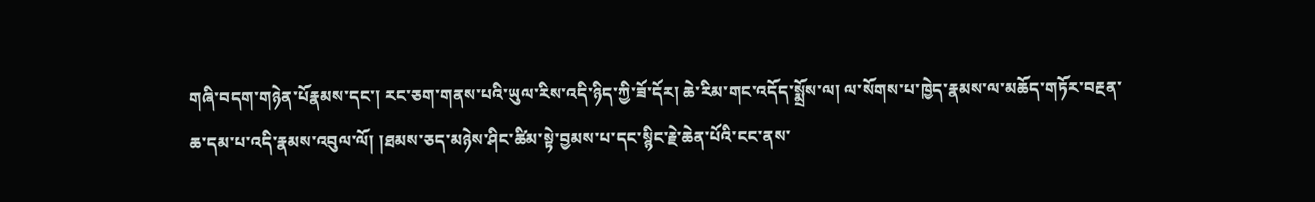གཞི་བདག་གཉེན་པོརྣམས་དང་། རང་ཅག་གནས་པའི་ཡུལ་རིས་འདི་ཉིད་ཀྱི་ཟོ་དོར། ཆེ་རིམ་གང་འདོད་སྨྲོས་ལ། ལ་སོགས་པ་ཁྱེད་རྣམས་ལ་མཆོད་གཏོར་བརྔན་ཆ་དམ་པ་འདི་རྣམས་འབུལ་ལོ། །ཐམས་ཅད་མཉེས་ཤིང་ཚིམ་སྟེ་བྱམས་པ་དང་སྙིང་རྗེ་ཆེན་པོའི་ངང་ནས་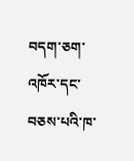བདག་ཅག་འཁོར་དང་བཅས་པའི་ཁ་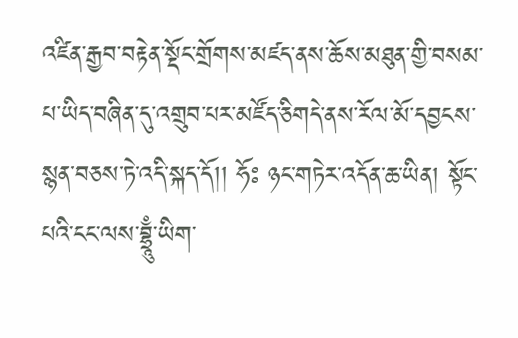འཛིན་རྒྱབ་བརྟེན་སྡོང་གྲོགས་མཛད་ནས་ཆོས་མཐུན་གྱི་བསམ་པ་ཡིད་བཞིན་དུ་འགྲུབ་པར་མཛོད་ཅིགདེ་ནས་རོལ་མོ་དབྱངས་སྙན་བཅས་ཏེ་འདི་སྐད་དོ།། ཧོཿ ཉང་གཏེར་འདོན་ཆ་ཡིན། སྟོང་པའི་ངང་ལས་བྷྲཱུྃ་ཡིག་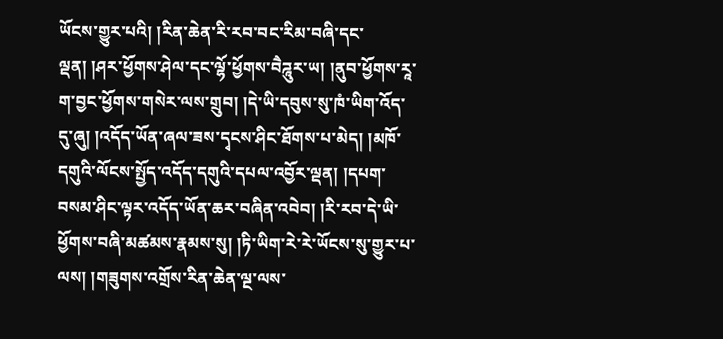ཡོངས་གྱུར་པའི། །རིན་ཆེན་རི་རབ་བང་རིམ་བཞི་དང་ལྡན། །ཤར་ཕྱོགས་ཤེལ་དང་ལྷོ་ཕྱོགས་བཻཌཱུར་ཡ། །ནུབ་ཕྱོགས་རཱ་ག་བྱང་ཕྱོགས་གསེར་ལས་གྲུབ། །དེ་ཡི་དབུས་སུ་ཁཾ་ཡིག་འོད་དུ་ཞུ། །འདོད་ཡོན་ཞལ་ཟས་དྭངས་ཤིང་ཐོགས་པ་མེད། །མཁོ་དགུའི་ལོངས་སྤྱོད་འདོད་དགུའི་དཔལ་འབྱོར་ལྡན། །དཔག་བསམ་ཤིང་ལྟར་འདོད་ཡོན་ཆར་བཞིན་འབེབ། །རི་རབ་དེ་ཡི་ཕྱོགས་བཞི་མཚམས་རྣམས་སུ། །ཏི་ཡིག་རེ་རེ་ཡོངས་སུ་གྱུར་པ་ལས། །གཟུགས་འགྲོས་རིན་ཆེན་ལྔ་ལས་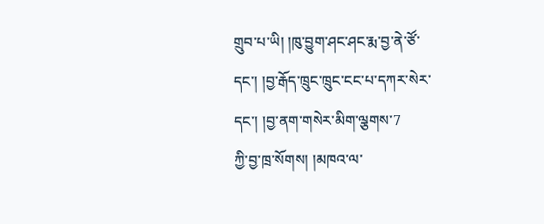གྲུབ་པ་ཡི། །ཁུ་བྱུག་ཤང་ཤང་རྨ་བྱ་ནེ་ཙོ་དང་། །བྱ་རྒོད་ཁྲུང་ཁྲུང་ངང་པ་དཀར་སེར་དང་། །བྱ་ནག་གསེར་མིག་ལྕགས་7
ཀྱི་བྱ་ཁྲ་སོགས། །མཁའ་ལ་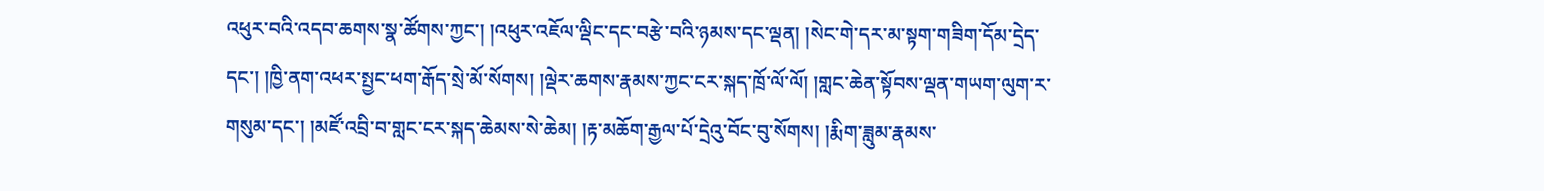འཕུར་བའི་འདབ་ཆགས་སྣ་ཚོགས་ཀྱང་། །འཕུར་འཇོལ་ལྡིང་དང་བརྩེ་བའི་ཉམས་དང་ལྡན། །སེང་གེ་དར་མ་སྟག་གཟིག་དོམ་དྲེད་དང་། །ཁྱི་ནག་འཕར་སྤྱང་ཕག་རྒོད་སྲེ་མོ་སོགས། །ལྡེར་ཆགས་རྣམས་ཀྱང་ངར་སྐད་ཁྲོ་ལོ་ལོ། །གླང་ཆེན་སྟོབས་ལྡན་གཡག་ལུག་ར་གསུམ་དང་། །མཛོ་འབྲི་བ་གླང་ངར་སྐད་ཆེམས་སེ་ཆེམ། །རྟ་མཆོག་རྒྱལ་པོ་དྲེའུ་བོང་བུ་སོགས། །རྨིག་ཟླུམ་རྣམས་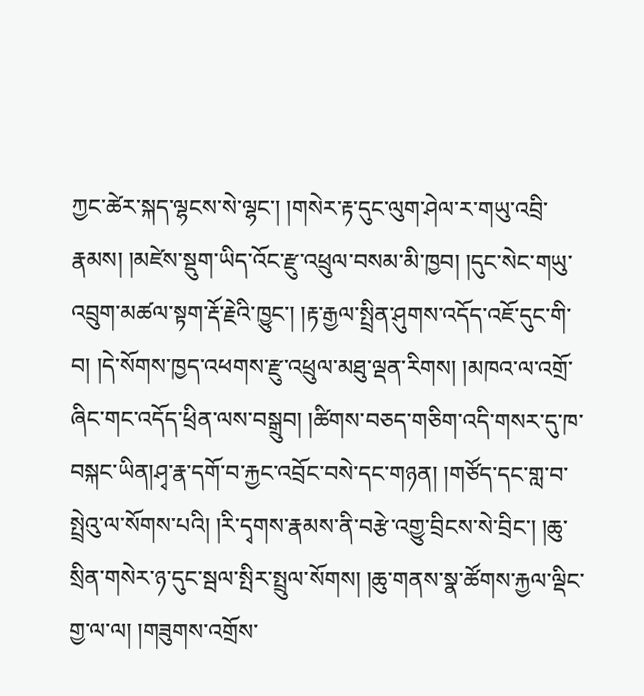ཀྱང་ཚེར་སྐད་ལྷངས་སེ་ལྷང་། །གསེར་རྟ་དུང་ལུག་ཤེལ་ར་གཡུ་འབྲི་རྣམས། །མཛེས་སྡུག་ཡིད་འོང་རྫུ་འཕྲུལ་བསམ་མི་ཁྱབ། །དུང་སེང་གཡུ་འབྲུག་མཚལ་སྟག་རྡོ་རྗེའི་ཁྱུང་། །རྟ་རྒྱལ་སྤྲིན་ཤུགས་འདོད་འཇོ་དུང་གི་བ། །དེ་སོགས་ཁྱད་འཕགས་རྫུ་འཕྲུལ་མཐུ་ལྡན་རིགས། །མཁའ་ལ་འགྲོ་ཞིང་གང་འདོད་ཕྲིན་ལས་བསྒྲུབ། །ཚིགས་བཅད་གཅིག་འདི་གསར་དུ་ཁ་བསྐང་ཡིན།ཤྭ་རྣ་དགོ་བ་རྐྱང་འབྲོང་བསེ་དང་གཉན། །གཙོད་དང་གླ་བ་སྤྲེའུ་ལ་སོགས་པའི། །རི་དྭགས་རྣམས་ནི་བརྩེ་འགྱུ་བྲིངས་སེ་བྲིང་། །ཆུ་སྲིན་གསེར་ཉ་དུང་སྦལ་སྤིར་སྤྲུལ་སོགས། །ཆུ་གནས་སྣ་ཚོགས་རྐྱལ་ལྡིང་གྱ་ལ་ལ། །གཟུགས་འགྲོས་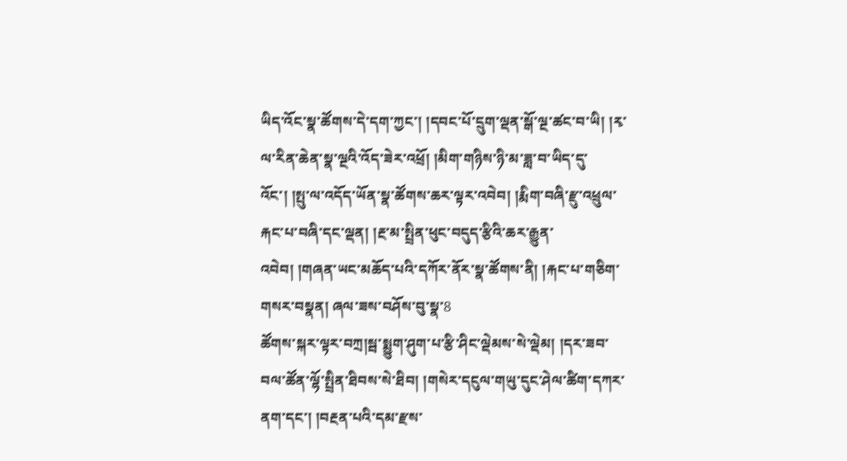ཡིད་འོང་སྣ་ཚོགས་དེ་དག་ཀྱང་། །དབང་པོ་དྲུག་ལྡན་སྒོ་ལྔ་ཚང་བ་ཡི། །རྭ་ལ་རིན་ཆེན་སྣ་ལྔའི་འོད་ཟེར་འཕྲོ། །མིག་གཉིས་ཉི་མ་ཟླ་བ་ཡིད་དུ་འོང་། །སྤུ་ལ་འདོད་ཡོན་སྣ་ཚོགས་ཆར་ལྟར་འབེབ། །རྨིག་བཞི་རྫུ་འཕྲུལ་རྐང་པ་བཞི་དང་ལྡན། །རྔ་མ་སྤྲིན་ཕུང་བདུད་རྩིའི་ཆར་རྒྱུན་འབེབ། །གཞན་ཡང་མཆོད་པའི་དཀོར་ནོར་སྣ་ཚོགས་ནི། །རྐང་པ་གཅིག་གསར་བསྣན། ཞལ་ཟས་བཤོས་བུ་སྣ་8
ཚོགས་སྐར་ལྟར་བཀྲ།སྦ་སྨྱུག་ཤུག་པ་རྩི་ཤིང་ལྡེམས་སེ་ལྡེམ། །དར་ཟབ་བལ་ཚོན་ལྷོ་སྤྲིན་ཐིབས་སེ་ཐིབ། །གསེར་དངུལ་གཡུ་དུང་ཤེལ་ཚིག་དཀར་ནག་དང་། །བརྔན་པའི་དམ་རྫས་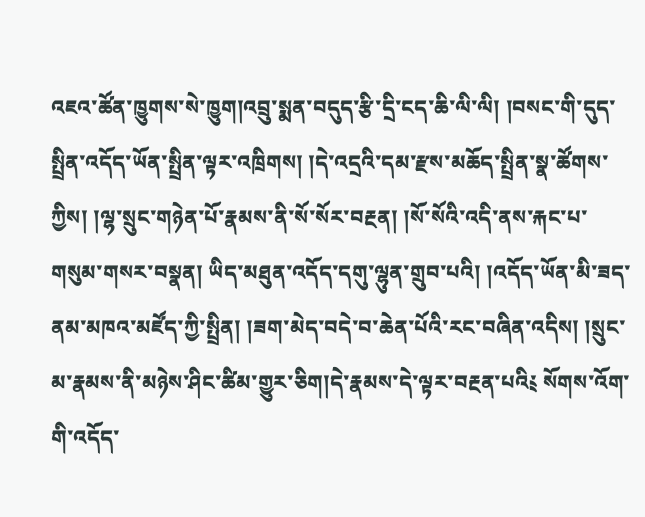འཇའ་ཚོན་ཁྱུགས་སེ་ཁྱུག།འབྲུ་སྨན་བདུད་རྩི་དྲི་ངད་ཆི་ལི་ལི། །བསང་གི་དུད་སྤྲིན་འདོད་ཡོན་སྤྲིན་ལྟར་འཁྲིགས། །དེ་འདྲའི་དམ་རྫས་མཆོད་སྤྲིན་སྣ་ཚོགས་ཀྱིས། །ལྷ་སྲུང་གཉེན་པོ་རྣམས་ནི་སོ་སོར་བརྔན། །སོ་སོའི་འདི་ནས་རྐང་པ་གསུམ་གསར་བསྣན། ཡིད་མཐུན་འདོད་དགུ་ལྷུན་གྲུབ་པའི། །འདོད་ཡོན་མི་ཟད་ནམ་མཁའ་མཛོད་ཀྱི་སྤྲིན། །ཟག་མེད་བདེ་བ་ཆེན་པོའི་རང་བཞིན་འདིས། །སྲུང་མ་རྣམས་ནི་མཉེས་ཤིང་ཚིམ་གྱུར་ཅིག།དེ་རྣམས་དེ་ལྟར་བརྔན་པའི༴ སོགས་འོག་གི་འདོད་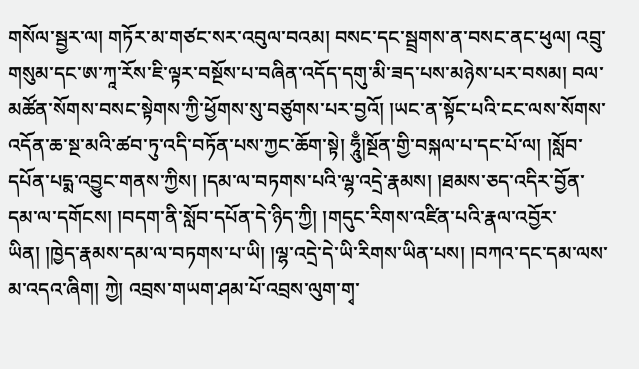གསོལ་སྦྱར་ལ། གཏོར་མ་གཙང་སར་འབུལ་བའམ། བསང་དང་སྦྲགས་ན་བསང་ནང་ཕུལ། འབྲུ་གསུམ་དང་ཨ་ཀཱ་རོས་ཇི་ལྟར་བསྔོས་པ་བཞིན་འདོད་དགུ་མི་ཟད་པས་མཉེས་པར་བསམ། བལ་མཚོན་སོགས་བསང་སྟེགས་ཀྱི་ཕྱོགས་སུ་བཙུགས་པར་བྱའོ། །ཡང་ན་སྟོང་པའི་ངང་ལས་སོགས་འདོན་ཆ་སྔ་མའི་ཚབ་ཏུ་འདི་བཏོན་པས་ཀྱང་ཆོག་སྟེ། ཧཱུྃ།སྔོན་གྱི་བསྐལ་པ་དང་པོ་ལ། །སློབ་དཔོན་པདྨ་འབྱུང་གནས་ཀྱིས། །དམ་ལ་བཏགས་པའི་ལྷ་འདྲེ་རྣམས། །ཐམས་ཅད་འདིར་བྱོན་དམ་ལ་དགོངས། །བདག་ནི་སློབ་དཔོན་དེ་ཉིད་ཀྱི། །གདུང་རིགས་འཛིན་པའི་རྣལ་འབྱོར་ཡིན། །ཁྱེད་རྣམས་དམ་ལ་བཏགས་པ་ཡི། །ལྷ་འདྲེ་དེ་ཡི་རིགས་ཡིན་པས། །བཀའ་དང་དམ་ལས་མ་འདའ་ཞིག། ཀྱེ། འབྲས་གཡག་ཤམ་པོ་འབྲས་ལུག་གྭ་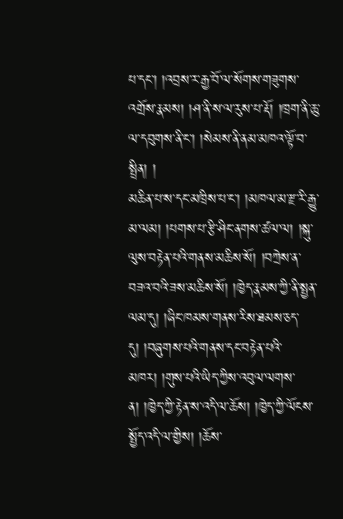པ་དང་། །འབྲས་ར་རྒྱ་བོ་ལ་སོགས་གཟུགས་འགྲོས་རྣམས། །ཤ་ནི་ས་ལ་རུས་པ་རྡོ། །ཁྲག་ནི་ཆུ་ལ་དབུགས་ནི་ང་། །སེམས་ནི་ནམ་མཁའ་ལྟོ་བ་སྤྲིན། །
མཆིན་པ་ས་དང་མཁྲིས་པ་ང་། །མཁལ་མ་རྫ་རི་རྒྱུ་མ་ལམ། །པགས་པ་རྩི་ཤིང་ནགས་ཚལ་ལ། །སྐུ་ལུས་བརྟེན་པའི་གནས་མཆིས་སོ། །བཀྲེས་ན་བཟའ་བའི་ཟས་མཆིས་སོ། །ཁྱེད་རྣམས་ཀྱི་ནི་སྤྱན་ལམ་དུ། །ཞིང་ཁམས་གནས་རིས་ཐམས་ཅད་དུ། །བཞུགས་པའི་གནས་དང་བརྟེན་པའི་མཁར། །གུས་པའི་ཡིད་ཀྱིས་འབུལ་ལགས་ན། །ཁྱེད་ཀྱི་རྟེན་ས་འདི་ལ་ཆོས། །ཁྱེད་ཀྱི་ལོངས་སྤྱོད་འདི་ལ་གྱིས། །ཆོས་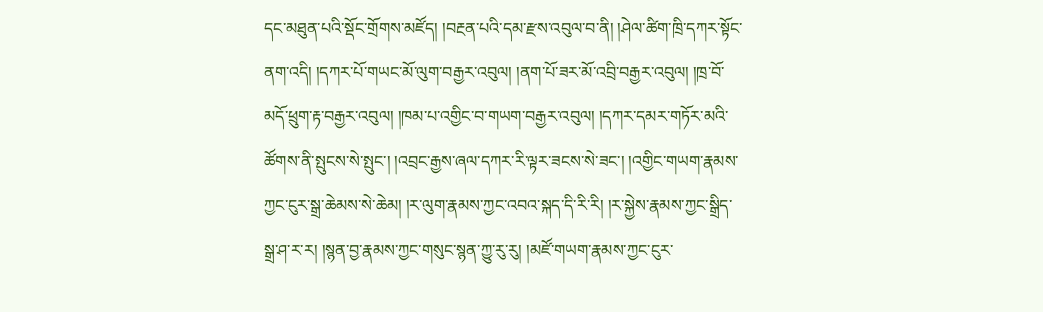དང་མཐུན་པའི་སྡོང་གྲོགས་མཛོད། །བརྔན་པའི་དམ་རྫས་འབུལ་བ་ནི། །ཤེལ་ཚིག་ཁྲི་དཀར་སྟོང་ནག་འདི། །དཀར་པོ་གཡང་མོ་ལུག་བརྒྱར་འབུལ། །ནག་པོ་ཟར་མོ་འབྲི་བརྒྱར་འབུལ། །ཁྲ་བོ་མདོ་ཕྲུག་རྟ་བརྒྱར་འབུལ། །ཁམ་པ་འགྱིང་བ་གཡག་བརྒྱར་འབུལ། །དཀར་དམར་གཏོར་མའི་ཚོགས་ནི་སྤུངས་སེ་སྤུང་། །འབྲང་རྒྱས་ཞལ་དཀར་རི་ལྟར་ཟངས་སེ་ཟང་། །འགྱིང་གཡག་རྣམས་ཀྱང་ངུར་སྒྲ་ཆེམས་སེ་ཆེམ། །ར་ལུག་རྣམས་ཀྱང་འབའ་སྐད་དི་རི་རི། །ར་སྐྱེས་རྣམས་ཀྱང་སྒྲིད་སྒྲ་ཤ་ར་ར། །སྙན་བྱ་རྣམས་ཀྱང་གསུང་སྙན་ཀྱུ་རུ་རུ། །མཛོ་གཡག་རྣམས་ཀྱང་ངུར་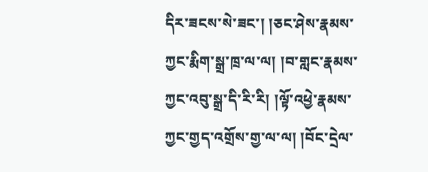དིར་ཟངས་སེ་ཟང་། །ཅང་ཤེས་རྣམས་ཀྱང་རྨིག་སྒྲ་ཁྲ་ལ་ལ། །བ་གླང་རྣམས་ཀྱང་འབུ་སྒྲ་དི་རི་རི། །ལྟོ་འཕྱེ་རྣམས་ཀྱང་གྱད་འགྲོས་གྱ་ལ་ལ། །བོང་དྲེལ་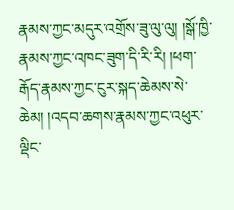རྣམས་ཀྱང་མདུར་འགྲོས་ཟུ་ལུ་ལུ། །སྒོ་ཁྱི་རྣམས་ཀྱང་འཁང་ཟུག་དི་རི་རི། །ཕག་རྒོད་རྣམས་ཀྱང་ངུར་སྐད་ཆེམས་སེ་ཆེམ། །འདབ་ཆགས་རྣམས་ཀྱང་འཕུར་ལྡིང་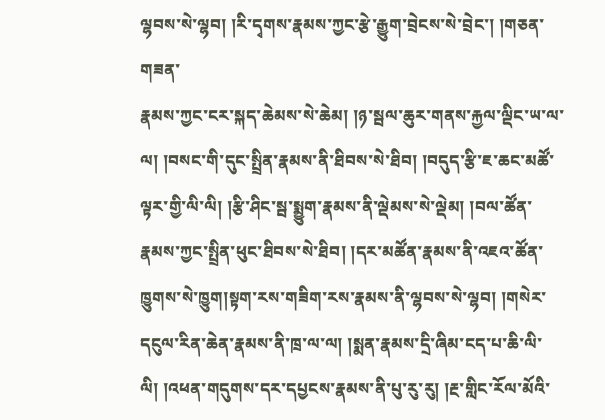ལྷབས་སེ་ལྷབ། །རི་དྭགས་རྣམས་ཀྱང་རྩེ་རྒྱུག་བྲེངས་སེ་བྲེང་། །གཅན་གཟན་
རྣམས་ཀྱང་ངར་སྐད་ཆེམས་སེ་ཆེམ། །ཉ་སྦལ་ཆུར་གནས་རྐྱལ་ལྡིང་ཡ་ལ་ལ། །བསང་གི་དུང་སྤྲིན་རྣམས་ནི་ཐིབས་སེ་ཐིབ། །བདུད་རྩི་ཇ་ཆང་མཚོ་ལྟར་གྱི་ལི་ལི། །རྩི་ཤིང་སྦ་སྨྱུག་རྣམས་ནི་ལྡེམས་སེ་ལྡེམ། །བལ་ཚོན་རྣམས་ཀྱང་སྤྲིན་ཕུང་ཐིབས་སེ་ཐིབ། །དར་མཚོན་རྣམས་ནི་འཇའ་ཚོན་ཁྱུགས་སེ་ཁྱུག།སྟག་རས་གཟིག་རས་རྣམས་ནི་ལྷབས་སེ་ལྷབ། །གསེར་དངུལ་རིན་ཆེན་རྣམས་ནི་ཁྲ་ལ་ལ། །སྨན་རྣམས་དྲི་ཞིམ་ངད་པ་ཆི་ལི་ལི། །འཕན་གདུགས་དར་དཔྱངས་རྣམས་ནི་པུ་རུ་རུ། །རྔ་གླིང་རོལ་མོའི་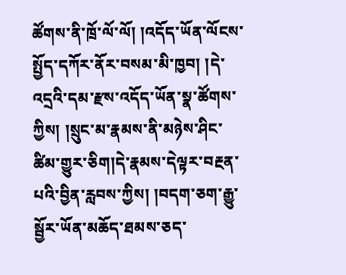ཚོགས་ནི་ཁྲོ་ལོ་ལོ། །འདོད་ཡོན་ལོངས་སྤྱོད་དཀོར་ནོར་བསམ་མི་ཁྱབ། །དེ་འདྲའི་དམ་རྫས་འདོད་ཡོན་སྣ་ཚོགས་ཀྱིས། །སྲུང་མ་རྣམས་ནི་མཉེས་ཤིང་ཚིམ་གྱུར་ཅིག།དེ་རྣམས་དེལྟར་བརྔན་པའི་བྱིན་རླབས་ཀྱིས། །བདག་ཅག་རྒྱུ་སྦྱོར་ཡོན་མཆོད་ཐམས་ཅད་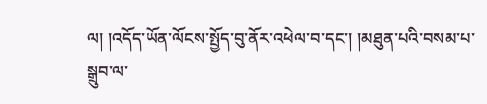ལ། །འདོད་ཡོན་ལོངས་སྤྱོད་བུ་ནོར་འཕེལ་བ་དང་། །མཐུན་པའི་བསམ་པ་སྒྲུབ་ལ་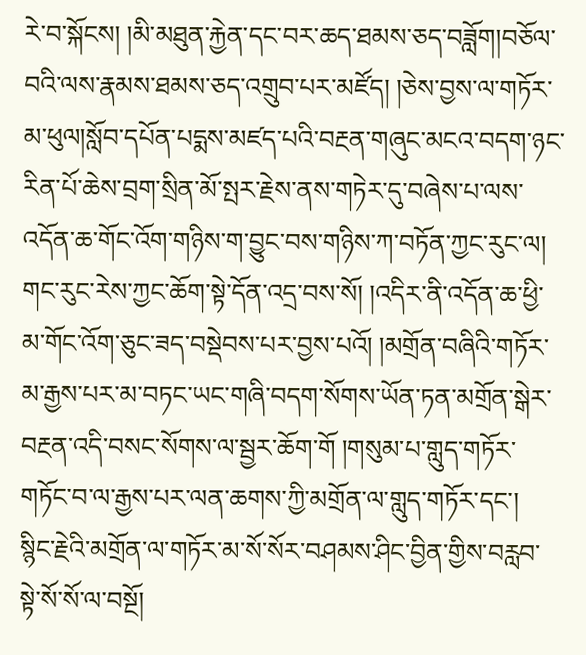རེ་བ་སྐོངས། །མི་མཐུན་རྐྱེན་དང་བར་ཆད་ཐམས་ཅད་བཟློག།བཅོལ་བའི་ལས་རྣམས་ཐམས་ཅད་འགྲུབ་པར་མཛོད། །ཅེས་བྱས་ལ་གཏོར་མ་ཕུལ།སློབ་དཔོན་པདྨས་མཛད་པའི་བརྔན་གཞུང་མངའ་བདག་ཉང་རིན་པོ་ཆེས་བྲག་སྲིན་མོ་སྤར་རྗེས་ནས་གཏེར་དུ་བཞེས་པ་ལས་འདོན་ཆ་གོང་འོག་གཉིས་ག་བྱུང་བས་གཉིས་ཀ་བཏོན་ཀྱང་རུང་ལ། གང་རུང་རེས་ཀྱང་ཆོག་སྟེ་དོན་འདྲ་བས་སོ། །འདིར་ནི་འདོན་ཆ་ཕྱི་མ་གོང་འོག་ཅུང་ཟད་བསྡེབས་པར་བྱས་པའོ། །མགྲོན་བཞིའི་གཏོར་མ་རྒྱས་པར་མ་བཏང་ཡང་གཞི་བདག་སོགས་ཡོན་ཏན་མགྲོན་སྒེར་བརྔན་འདི་བསང་སོགས་ལ་སྦྱར་ཆོག་གོ །གསུམ་པ་གླུད་གཏོར་གཏོང་བ་ལ་རྒྱས་པར་ལན་ཆགས་ཀྱི་མགྲོན་ལ་གླུད་གཏོར་དང་། སྙིང་རྗེའི་མགྲོན་ལ་གཏོར་མ་སོ་སོར་བཤམས་ཤིང་བྱིན་གྱིས་བརླབ་སྟེ་སོ་སོ་ལ་བསྔོ།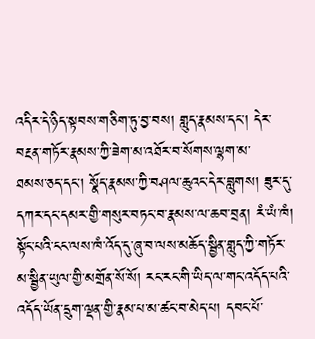འདིར་དེ་ཉིད་སྟབས་གཅིག་ཏུ་བྱ་བས། གླུད་རྣམས་དང་། དེར་བརྔན་གཏོར་རྣམས་ཀྱི་ཟེག་མ་འཐོར་བ་སོགས་ལྷག་མ་
ཐམས་ཅད་དང་། སྣོད་རྣམས་ཀྱི་བཤལ་ཆུའང་དེར་བླུགས། ཟུར་དུ་དཀར་དང་དམར་གྱི་གསུར་བཏང་བ་རྣམས་ལ་ཆབ་བྲན། རཾ་ཡཾ་ཁཾ། སྟོང་པའི་ངང་ལས་ཁཾ་འོད་དུ་ཞུ་བ་ལས་མཆོད་སྦྱིན་གླུད་ཀྱི་གཏོར་མ་སྦྱིན་ཡུལ་གྱི་མགྲོན་སོ་སོ། རང་རང་གི་ཡིད་ལ་གང་འདོད་པའི་འདོད་ཡོན་དྲུག་ལྡན་གྱི་རྣམ་པ་མ་ཚང་བ་མེད་པ། དབང་པོ་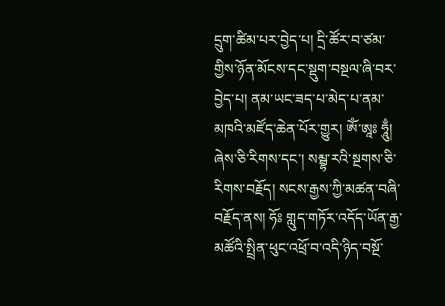དྲུག་ཚིམ་པར་བྱེད་པ། དྲི་ཚོར་བ་ཙམ་གྱིས་ཉོན་མོངས་དང་སྡུག་བསྔལ་ཞི་བར་བྱེད་པ། ནམ་ཡང་ཟད་པ་མེད་པ་ནམ་མཁའི་མཛོད་ཆེན་པོར་གྱུར། ཨོཾ་ཨཱཿ ཧཱུྃ། ཞེས་ཅི་རིགས་དང་། སམྦྷ་རའི་སྔགས་ཅི་རིགས་བརྗོད། སངས་རྒྱས་ཀྱི་མཚན་བཞི་བརྗོད་ནས། ཧོཿ གླུད་གཏོར་འདོད་ཡོན་རྒྱ་མཚོའི་སྤྲིན་ཕུང་འཕྲོ་བ་འདི་ཉིད་བསྔོ་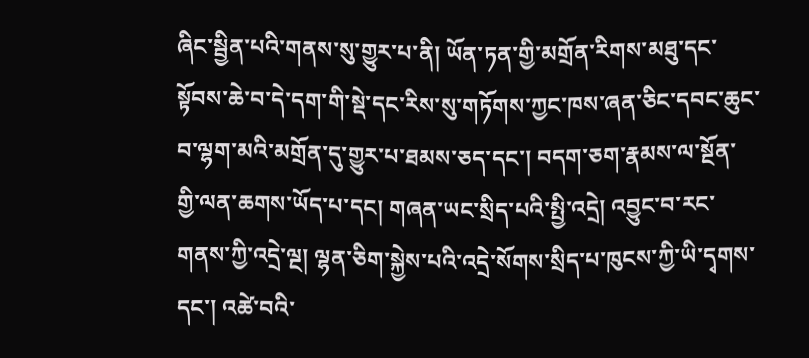ཞིང་སྦྱིན་པའི་གནས་སུ་གྱུར་པ་ནི། ཡོན་ཏན་གྱི་མགྲོན་རིགས་མཐུ་དང་སྟོབས་ཆེ་བ་དེ་དག་གི་སྡེ་དང་རིས་སུ་གཏོགས་ཀྱང་ཁས་ཞན་ཅིང་དབང་ཆུང་བ་ལྷག་མའི་མགྲོན་དུ་གྱུར་པ་ཐམས་ཅད་དང་། བདག་ཅག་རྣམས་ལ་སྔོན་གྱི་ལན་ཆགས་ཡོད་པ་དང། གཞན་ཡང་སྲིད་པའི་སྤྱི་འདྲེ། འབྱུང་བ་རང་གནས་ཀྱི་འདྲེ་ལྔ། ལྷན་ཅིག་སྐྱེས་པའི་འདྲེ་སོགས་སྲིད་པ་ཁུངས་ཀྱི་ཡི་དྭགས་དང་། འཚེ་བའི་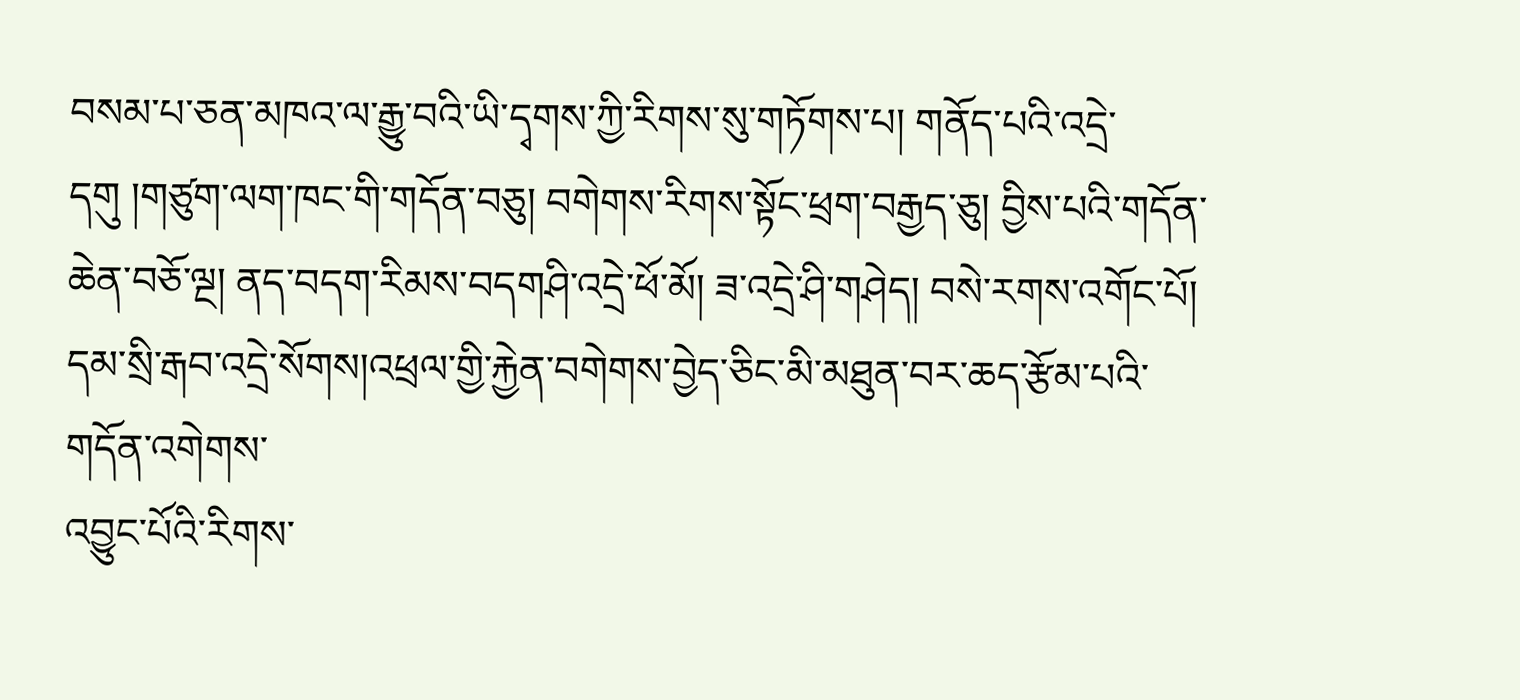བསམ་པ་ཅན་མཁའ་ལ་རྒྱུ་བའི་ཡི་དྭགས་ཀྱི་རིགས་སུ་གཏོགས་པ། གནོད་པའི་འདྲེ་དགུ །གཙུག་ལག་ཁང་གི་གདོན་བཅུ། བགེགས་རིགས་སྟོང་ཕྲག་བརྒྱད་ཅུ། བྱིས་པའི་གདོན་ཆེན་བཅོ་ལྔ། ནད་བདག་རིམས་བདགཤི་འདྲེ་ཕོ་མོ། ཟ་འདྲེ་ཤི་གཤེད། བསེ་རགས་འགོང་པོ། དམ་སྲི་རྒབ་འདྲེ་སོགས།འཕྲལ་གྱི་རྐྱེན་བགེགས་བྱེད་ཅིང་མི་མཐུན་བར་ཆད་རྩོམ་པའི་གདོན་འགེགས་
འབྱུང་པོའི་རིགས་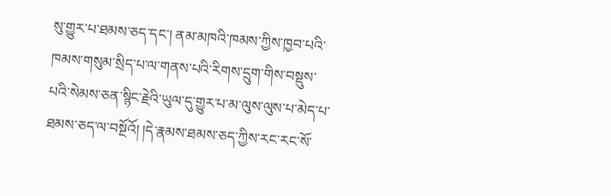སུ་གྱུར་པ་ཐམས་ཅད་དང་། ནམ་མཁའི་ཁམས་ཀྱིས་ཁྱབ་པའི་ཁམས་གསུམ་སྲིད་པ་ལ་གནས་པའི་རིགས་དྲུག་གིས་བསྡུས་པའི་སེམས་ཅན་སྙིང་རྗེའི་ཡུལ་དུ་གྱུར་པ་མ་ལུས་ལུས་པ་མེད་པ་ཐམས་ཅད་ལ་བསྔོའོ། །དེ་རྣམས་ཐམས་ཅད་ཀྱིས་རང་རང་སོ་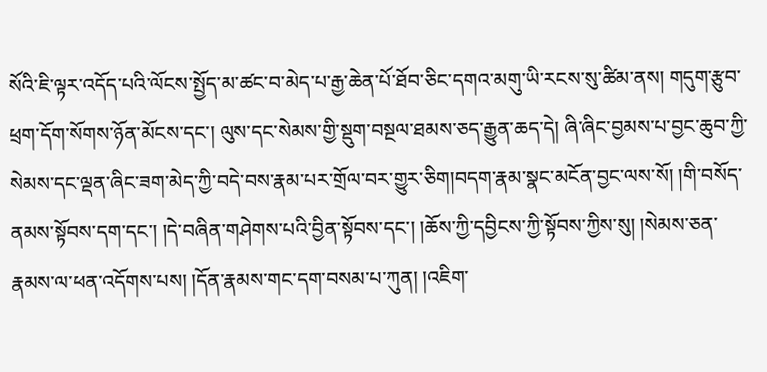སོའི་ཇི་ལྟར་འདོད་པའི་ལོངས་སྤྱོད་མ་ཚང་བ་མེད་པ་རྒྱ་ཆེན་པོ་ཐོབ་ཅིང་དགའ་མགུ་ཡི་རངས་སུ་ཚིམ་ནས། གདུག་རྩུབ་ཕྲག་དོག་སོགས་ཉོན་མོངས་དང་། ལུས་དང་སེམས་གྱི་སྡུག་བསྔལ་ཐམས་ཅད་རྒྱུན་ཆད་དེ། ཞི་ཞིང་བྱམས་པ་བྱང་ཆུབ་ཀྱི་སེམས་དང་ལྡན་ཞིང་ཟག་མེད་ཀྱི་བདེ་བས་རྣམ་པར་གྲོལ་བར་གྱུར་ཅིག།བདག་རྣམ་སྣང་མངོན་བྱང་ལས་སོ། །གི་བསོད་ནམས་སྟོབས་དག་དང་། །དེ་བཞིན་གཤེགས་པའི་བྱིན་སྟོབས་དང་། །ཆོས་ཀྱི་དབྱིངས་ཀྱི་སྟོབས་ཀྱིས་སུ། །སེམས་ཅན་རྣམས་ལ་ཕན་འདོགས་པས། །དོན་རྣམས་གང་དག་བསམ་པ་ཀུན། །འཇིག་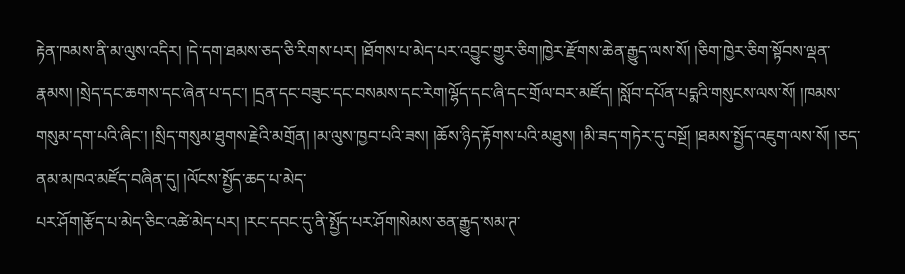རྟེན་ཁམས་ནི་མ་ལུས་འདིར། །དེ་དག་ཐམས་ཅད་ཅི་རིགས་པར། །ཐོགས་པ་མེད་པར་འབྱུང་གྱུར་ཅིག།ཁྱེར་རྫོགས་ཆེན་རྒྱུད་ལས་སོ། །ཅིག་ཁྱེར་ཅིག་སྟོབས་ལྡན་རྣམས། །སྲེད་དང་ཆགས་དང་ཞེན་པ་དང་། །དྲན་དང་བཟུང་དང་བསམས་དང་རེག།ལྷོད་དང་ཞི་དང་གྲོལ་བར་མཛོད། །སློབ་དཔོན་པདྨའི་གསུངས་ལས་སོ། །ཁམས་གསུམ་དག་པའི་ཞིང་། །སྲིད་གསུམ་ཐུགས་རྗེའི་མགྲོན། །མ་ལུས་ཁྱབ་པའི་ཟས། །ཆོས་ཉིད་རྟོགས་པའི་མཐུས། །མི་ཟད་གཏེར་དུ་བསྔོ། །ཐམས་སྤྱོད་འཇུག་ལས་སོ། །ཅད་ནམ་མཁའ་མཛོད་བཞིན་དུ། །ལོངས་སྤྱོད་ཆད་པ་མེད་
པར་ཤོག།རྩོད་པ་མེད་ཅིང་འཚེ་མེད་པར། །རང་དབང་དུ་ནི་སྤྱོད་པར་ཤོག།སེམས་ཅན་རྒྱུད་སམ་ཊ་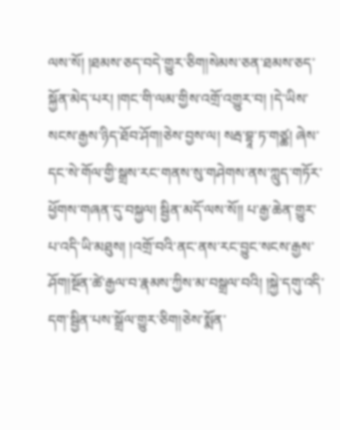ལས་སོ། །ཐམས་ཅད་བདེ་གྱུར་ཅིག།སེམས་ཅན་ཐམས་ཅད་སྐྱོན་མེད་པར། །གང་གི་ལམ་གྱིས་འགྲོ་འགྱུར་བ། །དེ་ཡིས་སངས་རྒྱས་ཉིད་ཐོབ་ཤོག།ཅེས་བྱས་ལ། སརྦ་བྷཱ་ཏ་གཙྪ། ཞེས་དང་སེ་གོལ་གྱི་སྒྲས་རང་གནས་སུ་གཤེགས་ནས་ཀླུད་གཏོར་ཕྱོགས་གཞན་དུ་བསྐྱལ། སྦྱིན་མདོ་ལས་སོ།། པ་རྒྱ་ཆེན་གྱུར་པ་འདི་ཡི་མཐུས། །འགྲོ་བའི་ནང་ནས་རང་བྱུང་སངས་རྒྱས་ཤོག།སྔོན་ཚེ་རྒྱལ་བ་རྣམས་ཀྱིས་མ་བསྒྲལ་བའི། །སྐྱེ་དགུ་འདི་དག་སྦྱིན་པས་སྒྲོལ་གྱུར་ཅིག།ཅེས་སྨོན་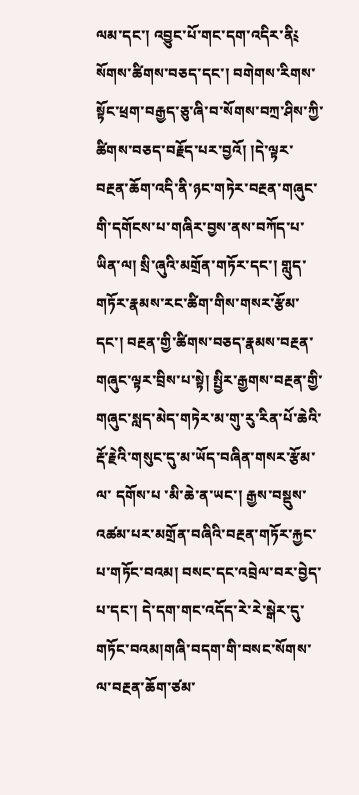ལམ་དང་། འབྱུང་པོ་གང་དག་འདིར་ནི༴ སོགས་ཚིགས་བཅད་དང་། བགེགས་རིགས་སྟོང་ཕྲག་བརྒྱད་ཅུ་ཞི་བ་སོགས་བཀྲ་ཤིས་ཀྱི་ཚིགས་བཅད་བརྗོད་པར་བྱའོ། །དེ་ལྟར་བརྔན་ཆོག་འདི་ནི་ཉང་གཏེར་བརྔན་གཞུང་གི་དགོངས་པ་གཞིར་བྱས་ནས་བཀོད་པ་ཡིན་ལ། སྲི་ཞུའི་མགྲོན་གཏོར་དང་། གླུད་གཏོར་རྣམས་རང་ཚིག་གིས་གསར་རྩོམ་དང་། བརྔན་གྱི་ཚིགས་བཅད་རྣམས་བརྔན་གཞུང་ལྟར་བྲིས་པ་སྟེ། སྤྱིར་རྒྱགས་བརྔན་གྱི་གཞུང་སླད་མེད་གཏེར་མ་གུ་རུ་རིན་པོ་ཆེའི་རྡོ་རྗེའི་གསུང་དུ་མ་ཡོད་བཞིན་གསར་རྩོམ་ལ་ དགོས་པ ་མི་ཆེ་ན་ཡང་། རྒྱས་བསྡུས་འཚམ་པར་མགྲོན་བཞིའི་བརྔན་གཏོར་རྐྱང་པ་གཏོང་བའམ། བསང་དང་འབྲེལ་བར་བྱེད་པ་དང་། དེ་དག་གང་འདོད་རེ་རེ་སྒེར་དུ་གཏོང་བའམ།གཞི་བདག་གི་བསང་སོགས་ལ་བརྔན་ཆོག་ཙམ་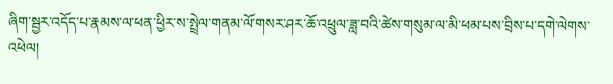ཞིག་སྦྱར་འདོད་པ་རྣམས་ལ་ཕན་ཕྱིར་ས་སྤྲེལ་གནམ་ལོ་གསར་ཤར་ཆོ་འཕྲུལ་ཟླ་བའི་ཚེས་གསུམ་ལ་མི་ཕམ་པས་བྲིས་པ་དགེ་ལེགས་འཕེལ།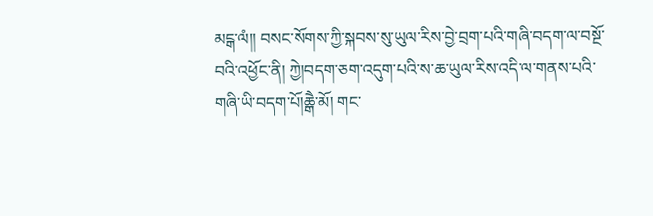མངྒ་ལཾ།། བསང་སོགས་ཀྱི་སྐབས་སུ་ཡུལ་རིས་བྱེ་བྲག་པའི་གཞི་བདག་ལ་བསྔོ་བའི་འཕྱོང་ནི། ཀྱེ།བདག་ཅག་འདུག་པའི་ས་ཆ་ཡུལ་རིས་འདི་ལ་གནས་པའི་གཞི་ཡི་བདག་པོ།ཆྒཻ་མོ། གང་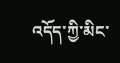འདོད་ཀྱི་མིང་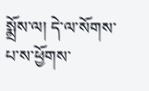སྨྲོས་ལ། དེ་ལ་སོགས་པ་ས་ཕྱོགས་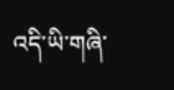འདི་ཡི་གཞི་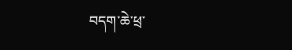བདག་ཆེ་ཕྲ་